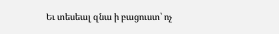Եւ տեսեալ զնա ի բացուստ՝ ոչ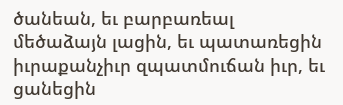ծանեան, եւ բարբառեալ մեծաձայն լացին, եւ պատառեցին իւրաքանչիւր զպատմուճան իւր, եւ ցանեցին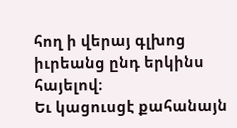հող ի վերայ գլխոց իւրեանց ընդ երկինս հայելով։
Եւ կացուսցէ քահանայն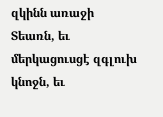զկինն առաջի Տեառն, եւ մերկացուսցէ զգլուխ կնոջն, եւ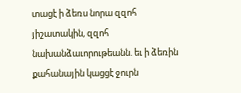տացէ ի ձեռս նորա զզոհ յիշատակին, զզոհ նախանձաւորութեանն. եւ ի ձեռին քահանային կացցէ ջուրն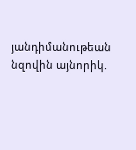յանդիմանութեան նզովին այնորիկ.